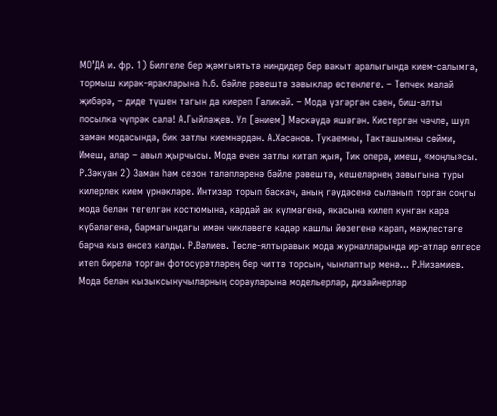МО’ДА и. фр. 1) Билгеле бер җәмгыятьтә ниндидер бер вакыт аралыгында кием-салымга, тормыш кирәк-яракларына һ.б. бәйле рәвештә зәвыклар өстенлеге. – Төпчек малай җибәрә, – диде түшен тагын да киереп Галикәй. – Мода үзгәргән саен, биш-алты посылка чүпрәк сала! А.Гыйләҗев. Ул [әнием] Мәскәүдә яшәгән. Кистергән чәчле, шул заман модасында, бик затлы киемнәрдән. А.Хәсәнов. Тукаемны, Такташымны сөйми, Имеш, алар – авыл җырчысы. Мода өчен затлы китап җыя, Тик опера, имеш, «моңлы»сы. Р.Зәкуан 2) Заман һәм сезон таләпләренә бәйле рәвештә, кешеләрнең зәвыгына туры килерлек кием үрнәкләре. Интизар торып баскач, аның гәүдәсенә сыланып торган соңгы мода белән тегелгән костюмына, кардай ак күлмәгенә, якасына килеп кунган кара күбәләгенә, бармагындагы имән чикләвеге кадәр кашлы йөзегенә карап, мәҗлестәге барча кыз өнсез калды. Р.Вәлиев. Төсле-ялтыравык мода журналларында ир-атлар өлгесе итеп бирелә торган фотосурәтләрең бер читтә торсын, чынлаптыр менә... Р.Низамиев. Мода белән кызыксынучыларның сорауларына модельерлар, дизайнерлар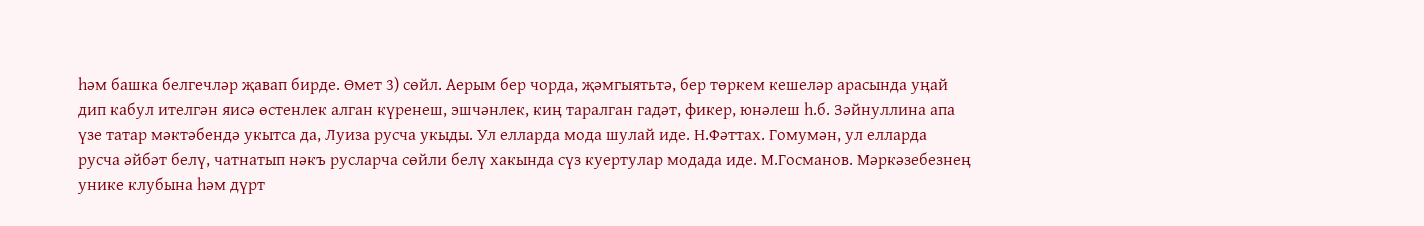һәм башка белгечләр җавап бирде. Өмет 3) сөйл. Аерым бер чорда, җәмгыятьтә, бер төркем кешеләр арасында уңай дип кабул ителгән яисә өстенлек алган күренеш, эшчәнлек, киң таралган гадәт, фикер, юнәлеш һ.б. Зәйнуллина апа үзе татар мәктәбендә укытса да, Луиза русча укыды. Ул елларда мода шулай иде. Н.Фәттах. Гомумән, ул елларда русча әйбәт белү, чатнатып нәкъ русларча сөйли белү хакында сүз куертулар модада иде. М.Госманов. Мәркәзебезнең унике клубына һәм дүрт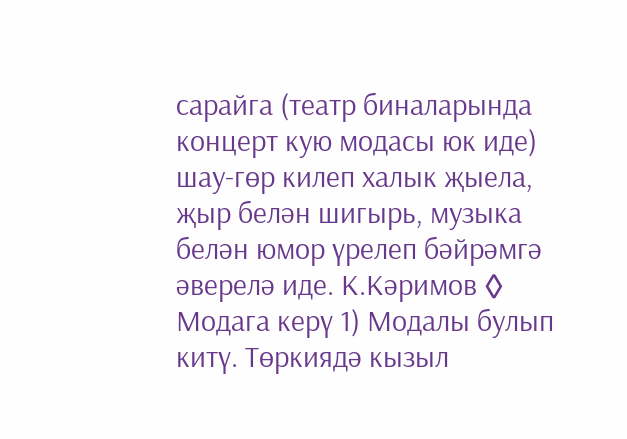сарайга (театр биналарында концерт кую модасы юк иде) шау-гөр килеп халык җыела, җыр белән шигырь, музыка белән юмор үрелеп бәйрәмгә әверелә иде. К.Кәримов ◊ Модага керү 1) Модалы булып китү. Төркиядә кызыл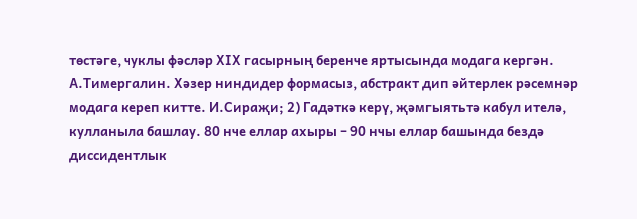төстәге, чуклы фәсләр ХIХ гасырның беренче яртысында модага кергән. А.Тимергалин. Хәзер ниндидер формасыз, абстракт дип әйтерлек рәсемнәр модага кереп китте. И.Сираҗи; 2) Гадәткә керү, җәмгыятьтә кабул ителә, кулланыла башлау. 80 нче еллар ахыры – 90 нчы еллар башында бездә диссидентлык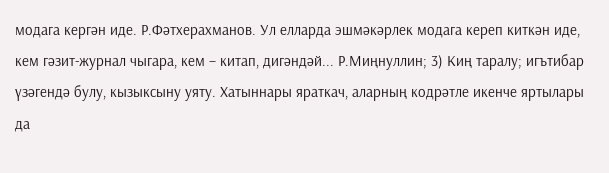модага кергән иде. Р.Фәтхерахманов. Ул елларда эшмәкәрлек модага кереп киткән иде, кем гәзит-журнал чыгара, кем – китап, дигәндәй... Р.Миңнуллин; 3) Киң таралу; игътибар үзәгендә булу, кызыксыну уяту. Хатыннары яраткач, аларның кодрәтле икенче яртылары да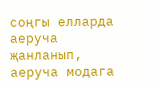соңгы елларда аеруча җанланып, аеруча модага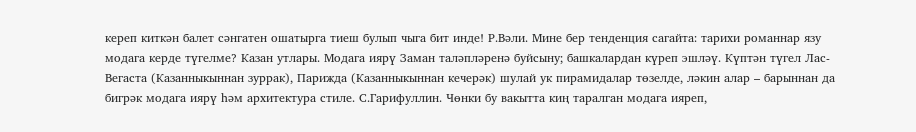кереп киткән балет сәнгатен ошатырга тиеш булып чыга бит инде! Р.Вәли. Мине бер тенденция сагайта: тарихи романнар язу модага керде түгелме? Казан утлары. Модага иярү Заман таләпләренә буйсыну; башкалардан күреп эшләү. Күптән түгел Лас-Вегаста (Казанныкыннан зуррак), Парижда (Казанныкыннан кечерәк) шулай ук пирамидалар төзелде, ләкин алар – барыннан да бигрәк модага иярү һәм архитектура стиле. С.Гарифуллин. Чөнки бу вакытта киң таралган модага ияреп,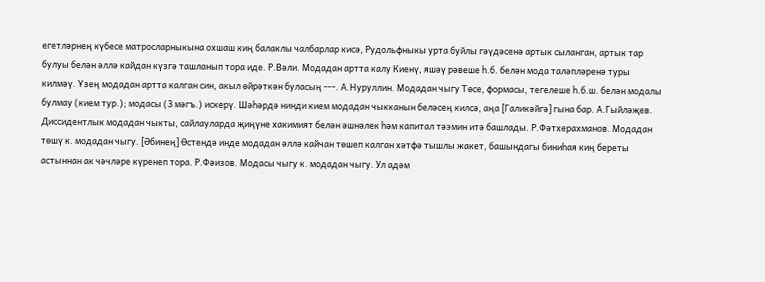егетләрнең күбесе матросларныкына охшаш киң балаклы чалбарлар кисә, Рудольфныкы урта буйлы гәүдәсенә артык сыланган, артык тар булуы белән әллә кайдан күзгә ташланып тора иде. Р.Вәли. Модадан артта калу Киенү, яшәү рәвеше һ.б. белән мода таләпләренә туры килмәү. Үзең модадан артта калган син, акыл өйрәткән буласың ---. А.Нуруллин. Модадан чыгу Төсе, формасы, тегелеше һ.б.ш. белән модалы булмау (кием тур.); модасы (3 мәгъ.) искерү. Шәһәрдә нинди кием модадан чыкканын беләсең килсә, аңа [Галикәйгә] гына бар. А.Гыйләҗев. Диссидентлык модадан чыкты, сайлауларда җиңүне хакимият белән әшнәлек һәм капитал тәэмин итә башлады. Р.Фәтхерахманов. Модадан төшү к. модадан чыгу. [Әбинең] Өстендә инде модадан әллә кайчан төшеп калган хәтфә тышлы жакет, башындагы биниһая киң береты астыннан ак чәчләре күренеп тора. Р.Фәизов. Модасы чыгу к. модадан чыгу. Ул адәм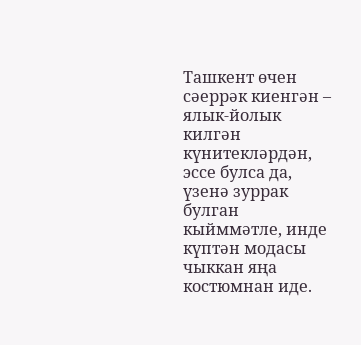Ташкент өчен сәеррәк киенгән – ялык-йолык килгән күнитекләрдән, эссе булса да, үзенә зуррак булган кыйммәтле, инде күптән модасы чыккан яңа костюмнан иде.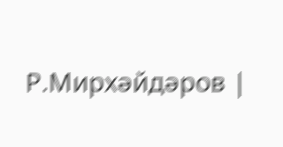Р.Мирхәйдәров |